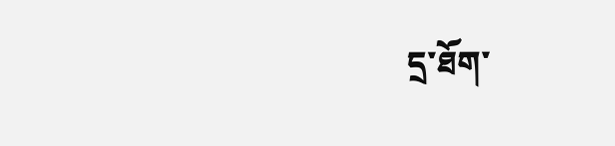དྲ་ཐོག་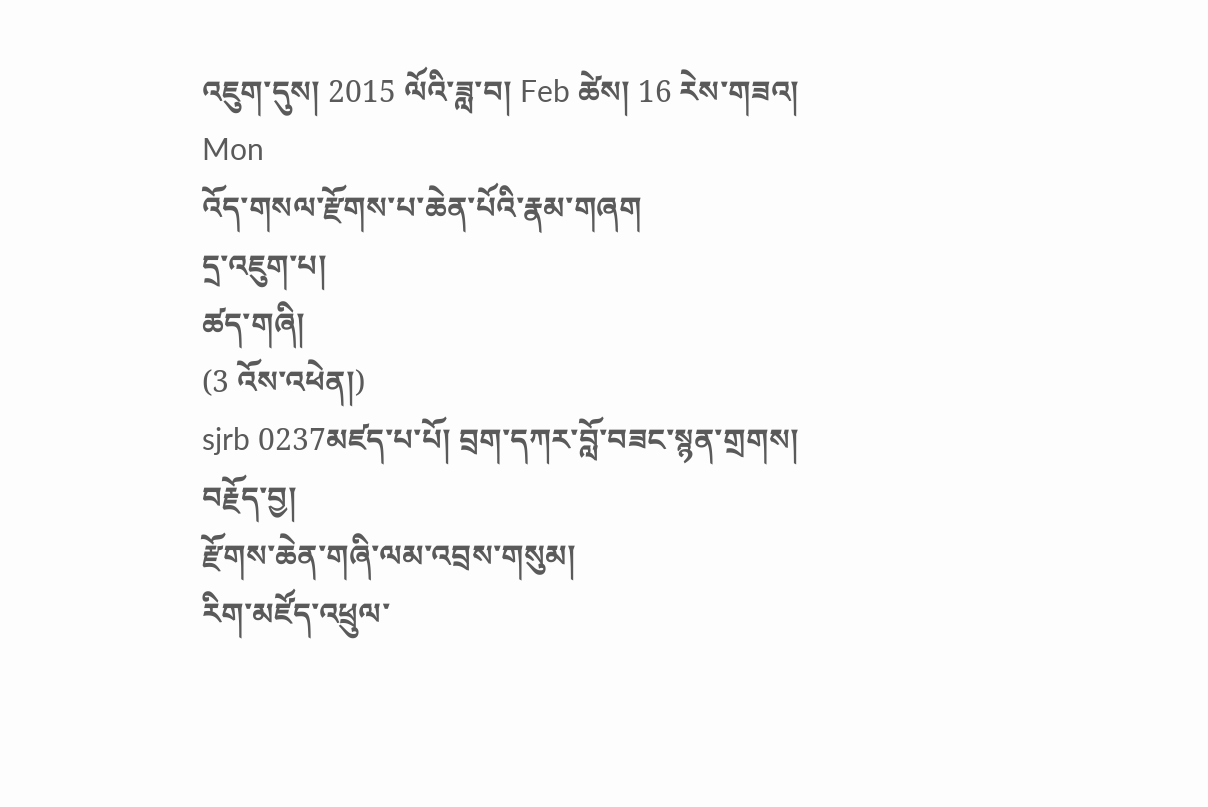འཇུག་དུས། 2015 ལོའི་ཟླ་བ། Feb ཚེས། 16 རེས་གཟའ། Mon
འོད་གསལ་རྫོགས་པ་ཆེན་པོའི་རྣམ་གཞག
དྲ་འཇུག་པ།
ཚད་གཞི།
(3 འོས་འཕེན།)
sjrb 0237མཛད་པ་པོ། བྲག་དཀར་བློ་བཟང་སྙན་གྲགས།
བརྗོད་བྱ།
རྫོགས་ཆེན་གཞི་ལམ་འབྲས་གསུམ།
རིག་མཛོད་འཕྲུལ་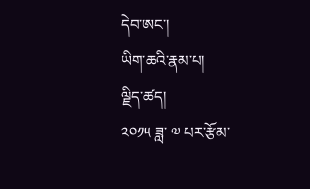དེབ་ཨང་།
ཡིག་ཆའི་རྣམ་པ།
ལྗིད་ཚད།
༢༠༡༥ ཟླ་ ༧ པར་རྩོམ་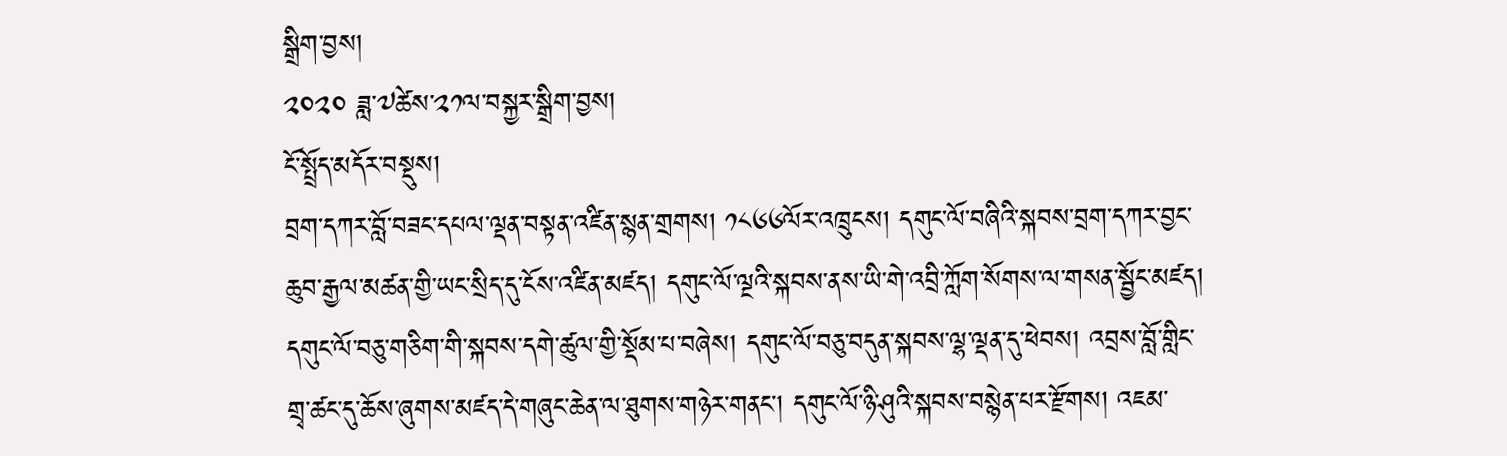སྒྲིག་བྱས།
༢༠༢༠ ཟླ་༧ཚེས་༢༡ལ་བསྐྱར་སྒྲིག་བྱས།
ངོ་སྤྲོད་མདོར་བསྡུས།
བྲག་དཀར་བློ་བཟང་དཔལ་ལྡན་བསྟན་འཛིན་སྙན་གྲགས། ༡༨༦༦ལོར་འཁྲུངས། དགུང་ལོ་བཞིའི་སྐབས་བྲག་དཀར་བྱང་ཆུབ་རྒྱལ་མཚན་གྱི་ཡང་སྲིད་དུ་ངོས་འཛིན་མཛད། དགུང་ལོ་ལྔའི་སྐབས་ནས་ཡི་གེ་འབྲི་ཀློག་སོགས་ལ་གསན་སྦྱོང་མཛད། དགུང་ལོ་བཅུ་གཅིག་གི་སྐབས་དགེ་ཚུལ་གྱི་སྡོམ་པ་བཞེས། དགུང་ལོ་བཅུ་བདུན་སྐབས་ལྷ་ལྡན་དུ་ཕེབས། འབྲས་བློ་གླིང་གྲྭ་ཚང་དུ་ཆོས་ཞུགས་མཛད་དེ་གཞུང་ཆེན་ལ་ཐུགས་གཉེར་གནང་། དགུང་ལོ་ཉི་ཤུའི་སྐབས་བསྙེན་པར་རྫོགས། འཇམ་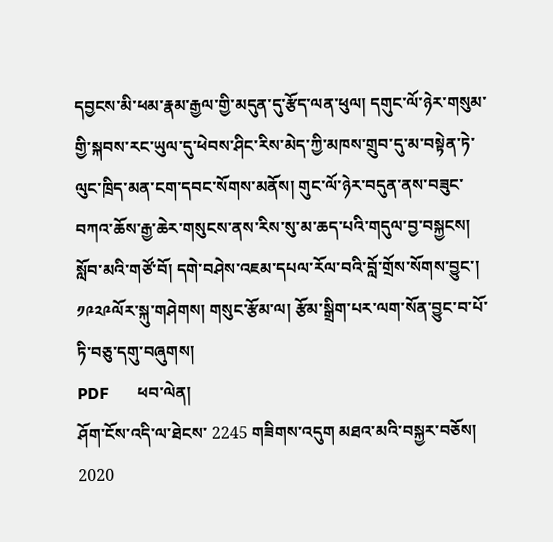དབྱངས་མི་ཕམ་རྣམ་རྒྱལ་གྱི་མདུན་དུ་རྩོད་ལན་ཕུལ། དགུང་ལོ་ཉེར་གསུམ་གྱི་སྐབས་རང་ཡུལ་དུ་ཕེབས་ཤིང་རིས་མེད་ཀྱི་མཁས་གྲུབ་དུ་མ་བསྟེན་ཏེ་ལུང་ཁྲིད་མན་ངག་དབང་སོགས་མནོས། གུང་ལོ་ཉེར་བདུན་ནས་བཟུང་བཀའ་ཆོས་རྒྱ་ཆེར་གསུངས་ནས་རིས་སུ་མ་ཆད་པའི་གདུལ་བྱ་བསྐྱངས། སློབ་མའི་གཙོ་བོ། དགེ་བཤེས་འཇམ་དཔལ་རོལ་བའི་བློ་གྲོས་སོགས་བྱུང་། ༡༩༢༩ལོར་སྐུ་གཤེགས། གསུང་རྩོམ་ལ། རྩོམ་སྒྲིག་པར་ལག་སོན་བྱུང་བ་པོ་ཏི་བཅུ་དགུ་བཞུགས།
PDF       ཕབ་ལེན།
ཤོག་ངོས་འདི་ལ་ཐེངས་ 2245 གཟིགས་འདུག མཐའ་མའི་བསྐྱར་བཅོས། 2020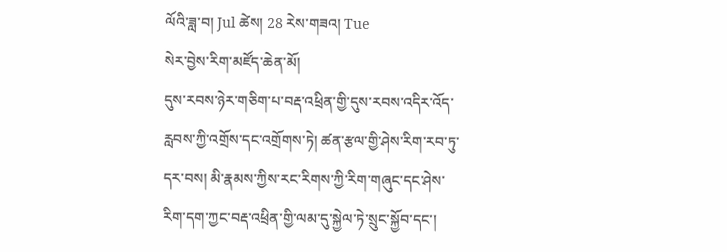ལོའི་ཟླ་བ། Jul ཚེས། 28 རེས་གཟའ། Tue
སེར་བྱེས་རིག་མཛོད་ཆེན་མོ།
དུས་རབས་ཉེར་གཅིག་པ་བརྡ་འཕྲིན་གྱི་དུས་རབས་འདིར་འོད་རླབས་ཀྱི་འགྲོས་དང་འགྲོགས་ཏེ། ཚན་རྩལ་གྱི་ཤེས་རིག་རབ་ཏུ་དར་བས། མི་རྣམས་ཀྱིས་རང་རིགས་ཀྱི་རིག་གཞུང་དང་ཤེས་རིག་དག་ཀྱང་བརྡ་འཕྲིན་གྱི་ལམ་དུ་སྐྱེལ་ཏེ་སྲུང་སྐྱོབ་དང་།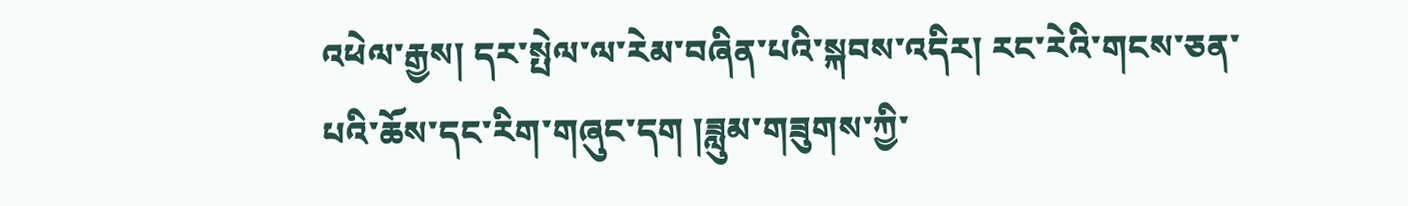འཕེལ་རྒྱས། དར་སྤེལ་ལ་རེམ་བཞིན་པའི་སྐབས་འདིར། རང་རེའི་གངས་ཅན་པའི་ཆོས་དང་རིག་གཞུང་དག །ཟླུམ་གཟུགས་ཀྱི་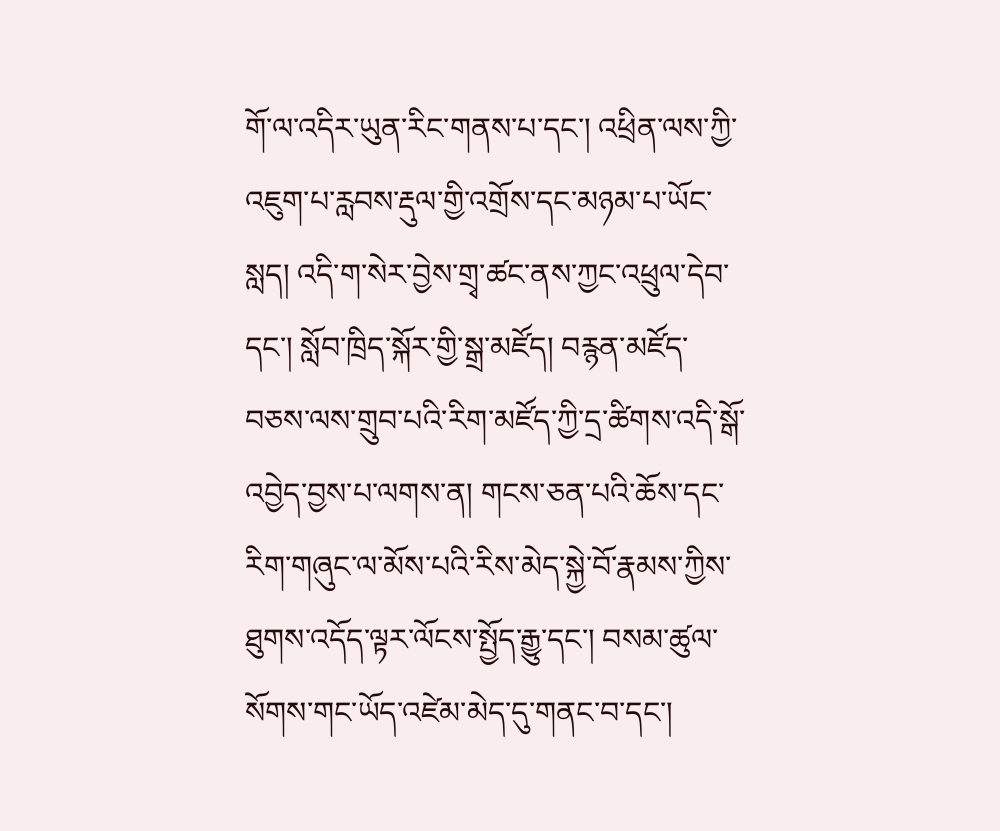གོ་ལ་འདིར་ཡུན་རིང་གནས་པ་དང་། འཕྲིན་ལས་ཀྱི་འཇུག་པ་རླབས་རྡུལ་གྱི་འགྲོས་དང་མཉམ་པ་ཡོང་སླད། འདི་ག་སེར་བྱེས་གྲྭ་ཚང་ནས་ཀྱང་འཕྲུལ་དེབ་དང་། སློབ་ཁྲིད་སྐོར་གྱི་སྒྲ་མཛོད། བརྙན་མཛོད་བཅས་ལས་གྲུབ་པའི་རིག་མཛོད་ཀྱི་དྲ་ཚིགས་འདི་སྒོ་འབྱེད་བྱས་པ་ལགས་ན། གངས་ཅན་པའི་ཆོས་དང་རིག་གཞུང་ལ་མོས་པའི་རིས་མེད་སྐྱེ་བོ་རྣམས་ཀྱིས་ཐུགས་འདོད་ལྟར་ལོངས་སྤྱོད་རྒྱུ་དང་། བསམ་ཚུལ་སོགས་གང་ཡོད་འཛེམ་མེད་དུ་གནང་བ་དང་།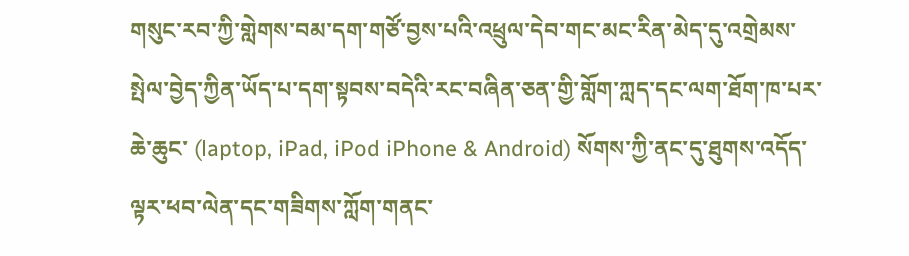གསུང་རབ་ཀྱི་གླེགས་བམ་དག་གཙོ་བྱས་པའི་འཕྲུལ་དེབ་གང་མང་རིན་མེད་དུ་འགྲེམས་སྤེལ་བྱེད་ཀྱིན་ཡོད་པ་དག་སྟབས་བདེའི་རང་བཞིན་ཅན་གྱི་གློག་ཀླད་དང་ལག་ཐོག་ཁ་པར་ཆེ་ཆུང་ (laptop, iPad, iPod iPhone & Android) སོགས་ཀྱི་ནང་དུ་ཐུགས་འདོད་ལྟར་ཕབ་ལེན་དང་གཟིགས་ཀློག་གནང་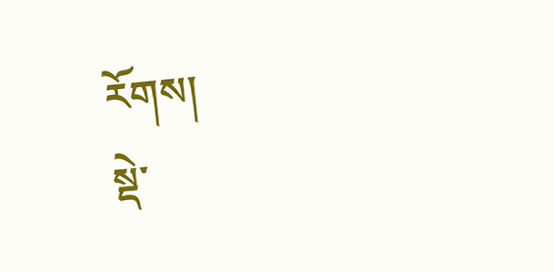རོགས།
སྡེ་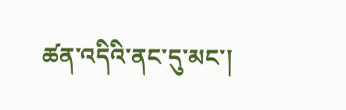ཚན་འདིའི་ནང་དུ་མང་།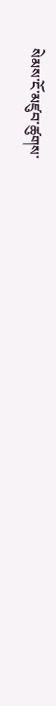སེམས་ངོ་མཛུབ་ཚུགས་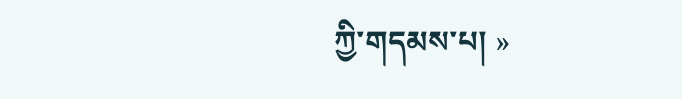ཀྱི་གདམས་པ། »